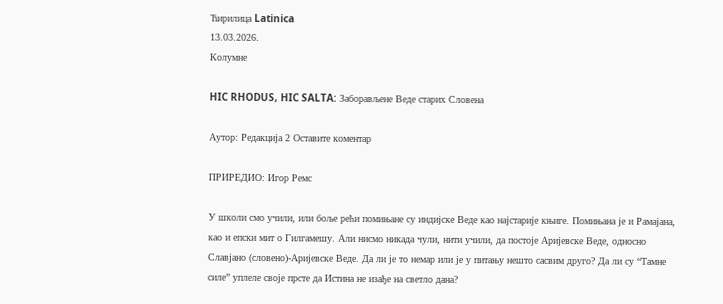Ћирилица Latinica
13.03.2026.
Колумне

HIC RHODUS, HIC SALTA: Заборављене Веде старих Словена

Аутор: Редакција 2 Оставите коментар

ПРИРЕДИО: Игор Ремс

У школи смо учили, или боље рећи помињане су индијске Веде као најстарије књиге. Помињана је и Рамајана, као и епски мит о Гилгамешу. Али нисмо никада чули, нити учили, да постоје Аријевске Веде, односно Славјано (словено)-Аријевске Веде. Да ли је то немар или је у питању нешто сасвим друго? Да ли су “Тамне силе” уплеле своје прсте да Истина не изађе на светло дана?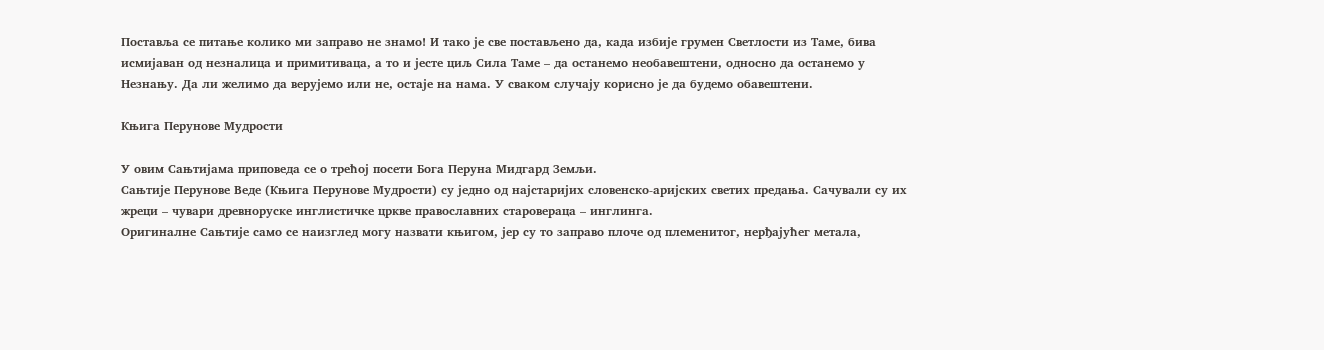Поставља се питање колико ми заправо не знамо! И тако је све постављено да, када избије грумен Светлости из Таме, бива исмијаван од незналица и примитиваца, а то и јесте циљ Сила Таме – да останемо необавештени, односно да останемо у Незнању. Да ли желимо да верујемо или не, остаје на нама. У сваком случају корисно је да будемо обавештени.

Књига Перунове Мудрости

У овим Сањтијама приповеда се о трећој посети Бога Перуна Мидгард Земљи.
Сањтије Перунове Веде (Књига Перунове Мудрости) су једно од најстаријих словенско-аријских светих предања. Сачували су их жреци – чувари древноруске инглистичке цркве православних старовераца – инглинга.
Оригиналне Сањтије само се наизглед могу назвати књигом, јер су то заправо плоче од племенитог, нерђајућег метала,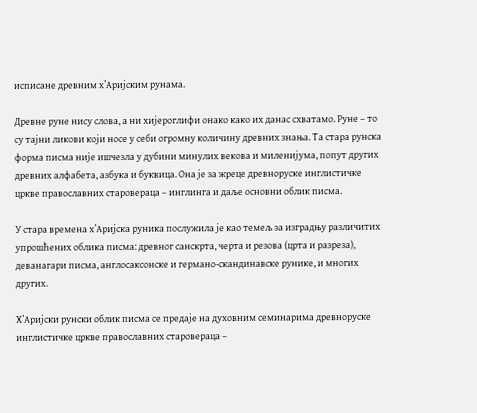исписане древним х’Аријским рунама.

Древне руне нису слова, а ни хијероглифи онако како их данас схватамо. Руне – то су тајни ликови који носе у себи огромну количину древних знања. Та стара рунска форма писма није ишчезла у дубини минулих векова и миленијума, попут других древних алфабета, азбука и буквица. Она је за жреце древноруске инглистичке цркве православних старовераца – инглинга и даље основни облик писма.

У стара времена х’Аријска руника послужила је као темељ за изградњу различитих упрошћених облика писма: древног санскрта, черта и резова (црта и разреза), деванагари писма, англосаксонске и германо-скандинавске рунике, и многих других.

Х’Аријски рунски облик писма се предаје на духовним семинарима древноруске инглистичке цркве православних старовераца –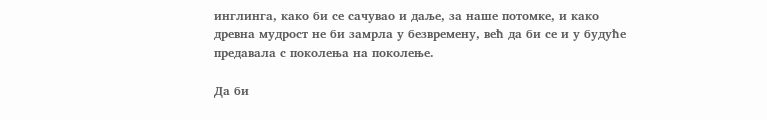инглинга, како би се сачувао и даље, за наше потомке, и како древна мудрост не би замрла у безвремену, већ да би се и у будуће предавала с поколења на поколење.

Да би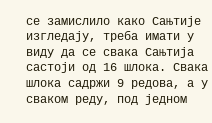се замислило како Сањтије изгледају, треба имати у виду да се свака Сањтија састоји од 16 шлока. Свака шлока садржи 9 редова, а у сваком реду, под једном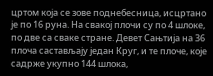цртом која се зове поднебесница, исцртано је по 16 руна. На свакој плочи су по 4 шлоке, по две са сваке стране. Девет Сањтија на 36 плоча састављају један Круг, и те плоче, које садрже укупно 144 шлока,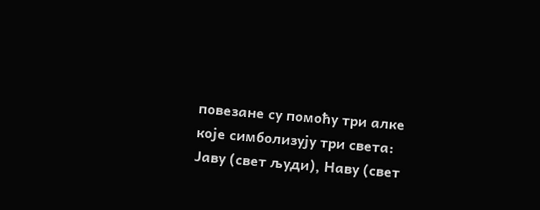повезане су помоћу три алке које симболизују три света: Јаву (свет људи), Наву (свет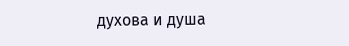духова и душа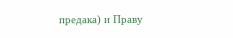предака) и Праву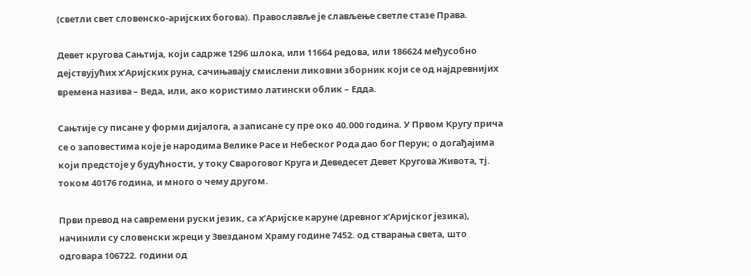(светли свет словенско-аријских богова). Православље је слављење светле стазе Права.

Девет кругова Сањтија, који садрже 1296 шлока, или 11664 редова, или 186624 међусобно дејствујућих х’Аријских руна, сачињавају смислени ликовни зборник који се од најдревнијих времена назива – Веда, или, ако користимо латински облик – Едда.

Сањтије су писане у форми дијалога, а записане су пре око 40.000 година. У Првом Кругу прича се о заповестима које је народима Велике Расе и Небеског Рода дао бог Перун; о догађајима који предстоје у будућности, у току Свароговог Круга и Деведесет Девет Кругова Живота, тј. током 40176 година, и много о чему другом.

Први превод на савремени руски језик, са х’Аријске каруне (древног х’Аријског језика), начинили су словенски жреци у Звезданом Храму године 7452. од стварања света, што одговара 106722. години од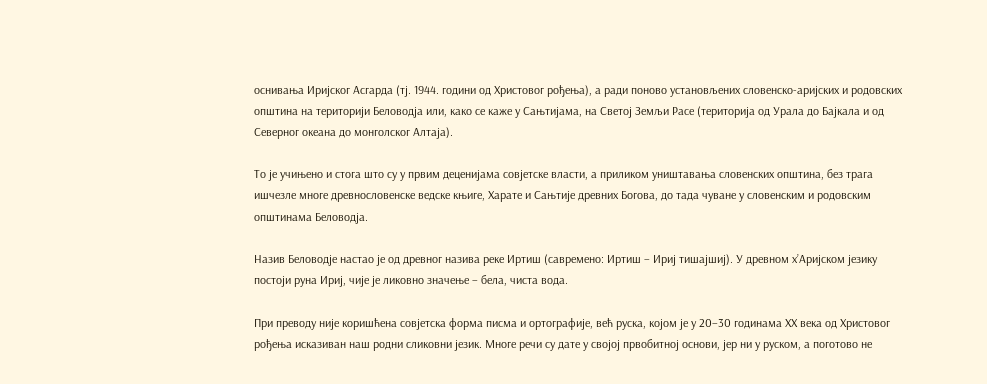оснивања Иријског Асгарда (тј. 1944. години од Христовог рођења), а ради поново установљених словенско-аријских и родовских општина на територији Беловодја или, како се каже у Сањтијама, на Светој Земљи Расе (територија од Урала до Бајкала и од Северног океана до монголског Алтаја).

То је учињено и стога што су у првим деценијама совјетске власти, а приликом уништавања словенских општина, без трага ишчезле многе древнословенске ведске књиге, Харате и Сањтије древних Богова, до тада чуване у словенским и родовским општинама Беловодја.

Назив Беловодје настао је од древног назива реке Иртиш (савремено: Иртиш – Ириј тишајшиј). У древном х’Аријском језику постоји руна Ириј, чије је ликовно значење – бела, чиста вода.

При преводу није коришћена совјетска форма писма и ортографије, већ руска, којом је у 20–30 годинама ХХ века од Христовог рођења исказиван наш родни сликовни језик. Многе речи су дате у својој првобитној основи, јер ни у руском, а поготово не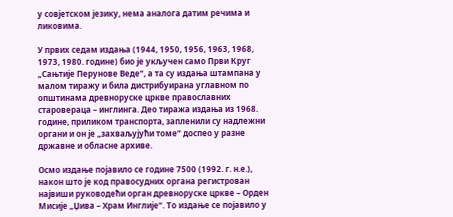у совјетском језику, нема аналога датим речима и ликовима.

У првих седам издања (1944, 1950, 1956, 1963, 1968, 1973, 1980. године) био је укључен само Први Круг „Сањтије Перунове Веде“, а та су издања штампана у малом тиражу и била дистрибуирана углавном по општинама древноруске цркве православних старовераца – инглинга. Део тиража издања из 1968. године, приликом транспорта, запленили су надлежни органи и он је „захваљујући томе“ доспео у разне државне и обласне архиве.

Осмо издање појавило се године 7500 (1992. г. н.е.), након што је код правосудних органа регистрован највиши руководећи орган древноруске цркве – Орден Мисије „Џива – Храм Инглије“. То издање се појавило у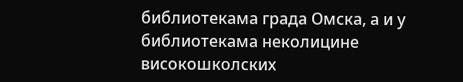библиотекама града Омска, а и у библиотекама неколицине високошколских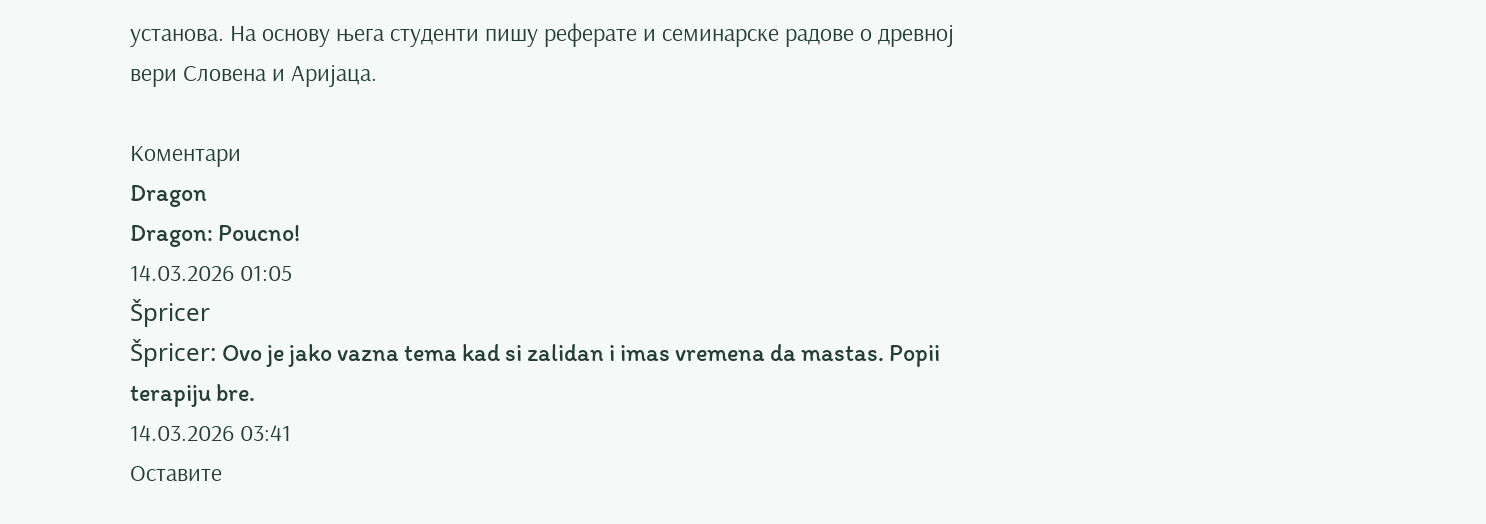установа. На основу њега студенти пишу реферате и семинарске радове о древној вери Словена и Аријаца.

Коментари
Dragon
Dragon: Poucno!
14.03.2026 01:05
Špricer
Špricer: Ovo je jako vazna tema kad si zalidan i imas vremena da mastas. Popii terapiju bre.
14.03.2026 03:41
Оставите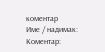коментар
Име / надимак:
Коментар: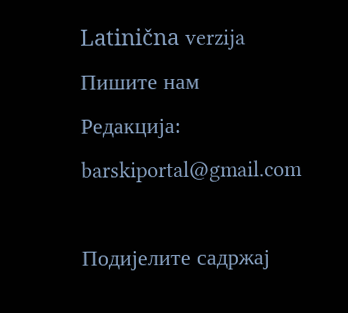Latinična verzija
Пишите нам
Редакција:
barskiportal@gmail.com

Подијелите садржај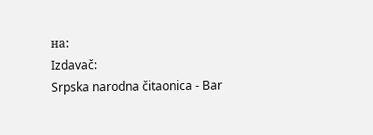на:
Izdavač:
Srpska narodna čitaonica - Bar